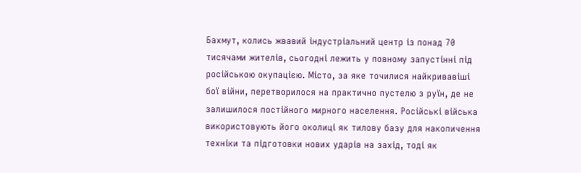Бахмут, колись жвавий індустріальний центр із понад 70 тисячами жителів, сьогодні лежить у повному запустінні під російською окупацією. Місто, за яке точилися найкривавіші бої війни, перетворилося на практично пустелю з руїн, де не залишилося постійного мирного населення. Російські війська використовують його околиці як тилову базу для накопичення техніки та підготовки нових ударів на захід, тоді як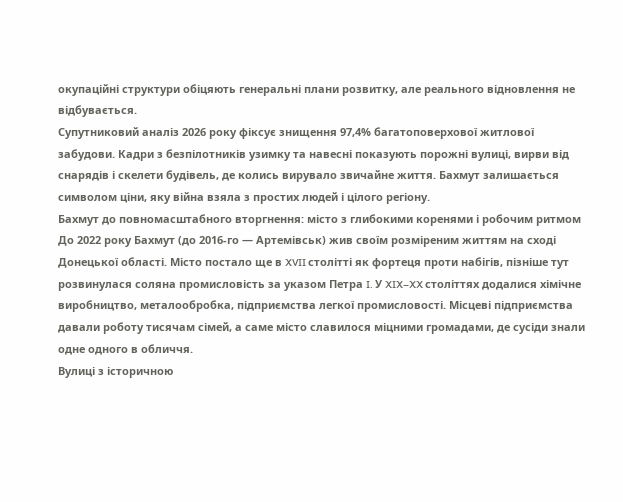окупаційні структури обіцяють генеральні плани розвитку, але реального відновлення не відбувається.
Супутниковий аналіз 2026 року фіксує знищення 97,4% багатоповерхової житлової забудови. Кадри з безпілотників узимку та навесні показують порожні вулиці, вирви від снарядів і скелети будівель, де колись вирувало звичайне життя. Бахмут залишається символом ціни, яку війна взяла з простих людей і цілого регіону.
Бахмут до повномасштабного вторгнення: місто з глибокими коренями і робочим ритмом
До 2022 року Бахмут (до 2016-го — Артемівськ) жив своїм розміреним життям на сході Донецької області. Місто постало ще в XVII столітті як фортеця проти набігів, пізніше тут розвинулася соляна промисловість за указом Петра I. У XIX–XX століттях додалися хімічне виробництво, металообробка, підприємства легкої промисловості. Місцеві підприємства давали роботу тисячам сімей, а саме місто славилося міцними громадами, де сусіди знали одне одного в обличчя.
Вулиці з історичною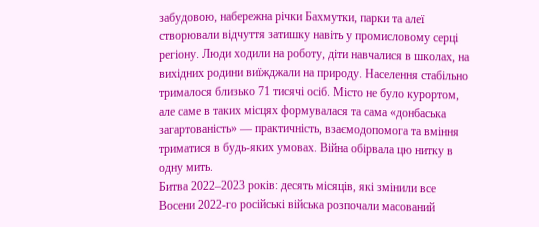забудовою, набережна річки Бахмутки, парки та алеї створювали відчуття затишку навіть у промисловому серці регіону. Люди ходили на роботу, діти навчалися в школах, на вихідних родини виїжджали на природу. Населення стабільно трималося близько 71 тисячі осіб. Місто не було курортом, але саме в таких місцях формувалася та сама «донбаська загартованість» — практичність, взаємодопомога та вміння триматися в будь-яких умовах. Війна обірвала цю нитку в одну мить.
Битва 2022–2023 років: десять місяців, які змінили все
Восени 2022-го російські війська розпочали масований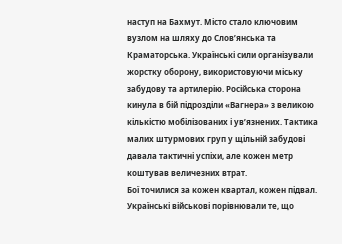наступ на Бахмут. Місто стало ключовим вузлом на шляху до Слов’янська та Краматорська. Українські сили організували жорстку оборону, використовуючи міську забудову та артилерію. Російська сторона кинула в бій підрозділи «Вагнера» з великою кількістю мобілізованих і ув’язнених. Тактика малих штурмових груп у щільній забудові давала тактичні успіхи, але кожен метр коштував величезних втрат.
Бої точилися за кожен квартал, кожен підвал. Українські військові порівнювали те, що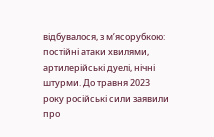відбувалося, з м’ясорубкою: постійні атаки хвилями, артилерійські дуелі, нічні штурми. До травня 2023 року російські сили заявили про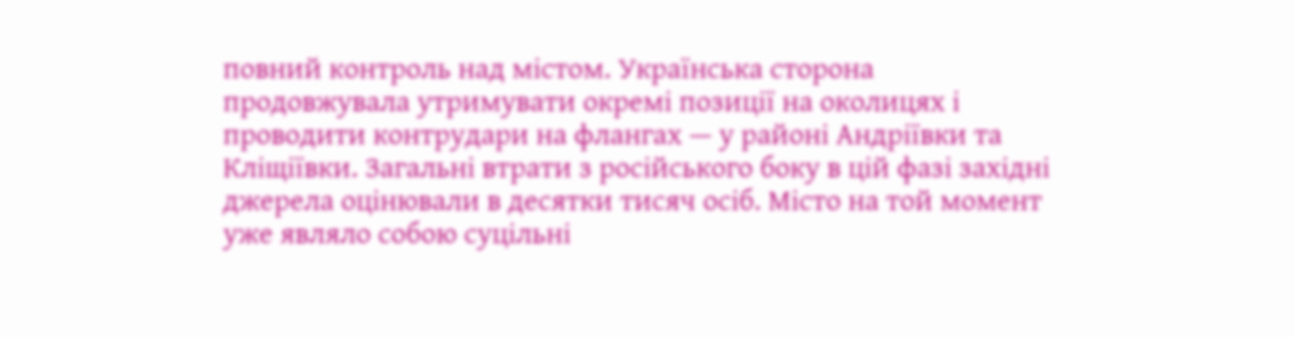повний контроль над містом. Українська сторона продовжувала утримувати окремі позиції на околицях і проводити контрудари на флангах — у районі Андріївки та Кліщіївки. Загальні втрати з російського боку в цій фазі західні джерела оцінювали в десятки тисяч осіб. Місто на той момент уже являло собою суцільні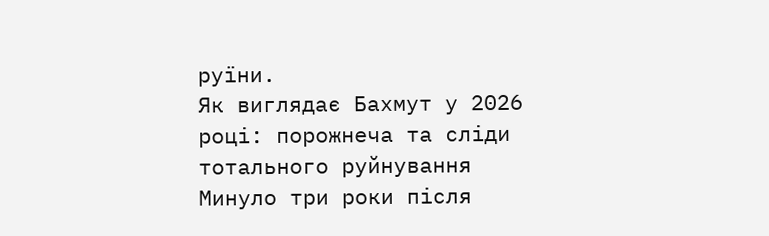руїни.
Як виглядає Бахмут у 2026 році: порожнеча та сліди тотального руйнування
Минуло три роки після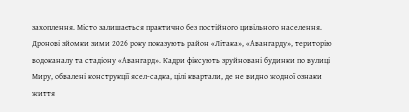захоплення. Місто залишається практично без постійного цивільного населення. Дронові зйомки зими 2026 року показують район «Літака», «Авангарду», територію водоканалу та стадіону «Авангард». Кадри фіксують зруйновані будинки по вулиці Миру, обвалені конструкції ясел-садка, цілі квартали, де не видно жодної ознаки життя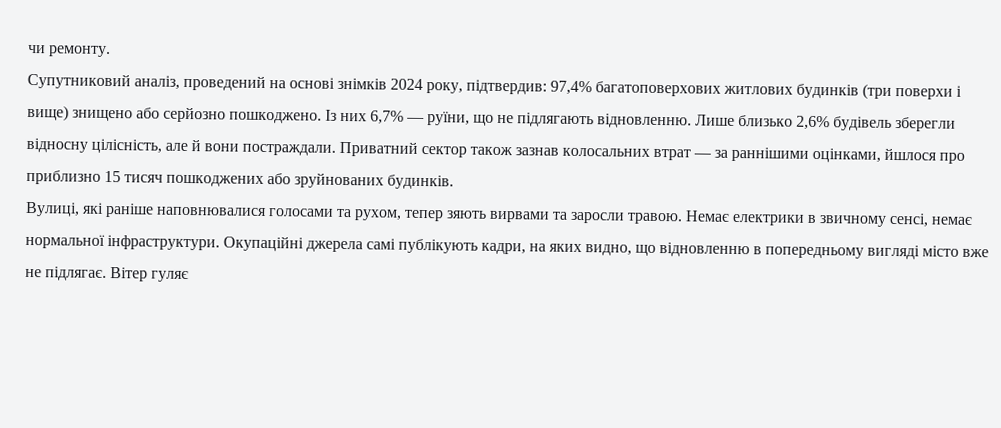чи ремонту.
Супутниковий аналіз, проведений на основі знімків 2024 року, підтвердив: 97,4% багатоповерхових житлових будинків (три поверхи і вище) знищено або серйозно пошкоджено. Із них 6,7% — руїни, що не підлягають відновленню. Лише близько 2,6% будівель зберегли відносну цілісність, але й вони постраждали. Приватний сектор також зазнав колосальних втрат — за раннішими оцінками, йшлося про приблизно 15 тисяч пошкоджених або зруйнованих будинків.
Вулиці, які раніше наповнювалися голосами та рухом, тепер зяють вирвами та заросли травою. Немає електрики в звичному сенсі, немає нормальної інфраструктури. Окупаційні джерела самі публікують кадри, на яких видно, що відновленню в попередньому вигляді місто вже не підлягає. Вітер гуляє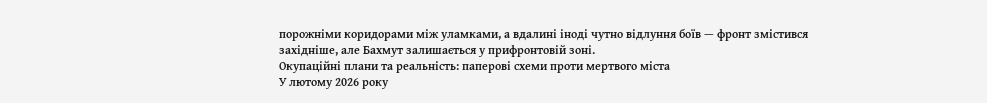порожніми коридорами між уламками, а вдалині іноді чутно відлуння боїв — фронт змістився західніше, але Бахмут залишається у прифронтовій зоні.
Окупаційні плани та реальність: паперові схеми проти мертвого міста
У лютому 2026 року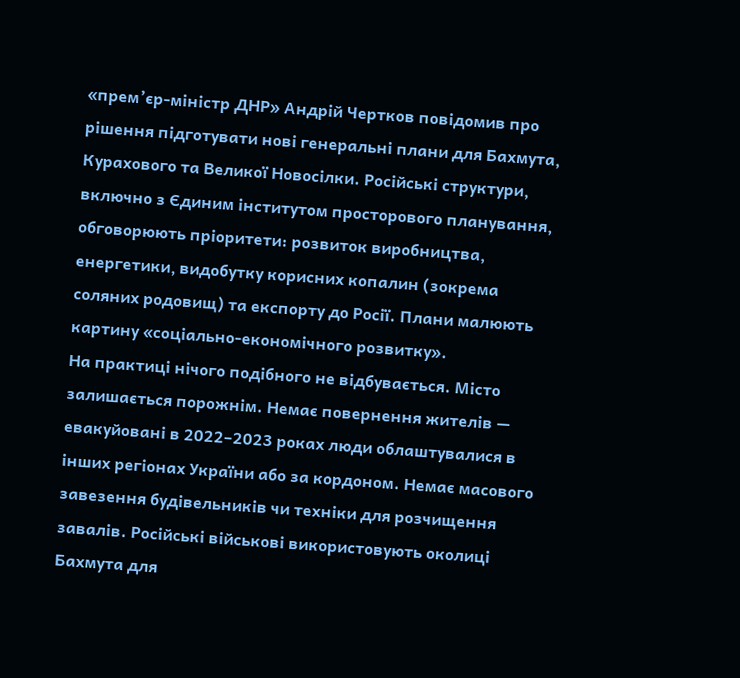«прем’єр-міністр ДНР» Андрій Чертков повідомив про рішення підготувати нові генеральні плани для Бахмута, Курахового та Великої Новосілки. Російські структури, включно з Єдиним інститутом просторового планування, обговорюють пріоритети: розвиток виробництва, енергетики, видобутку корисних копалин (зокрема соляних родовищ) та експорту до Росії. Плани малюють картину «соціально-економічного розвитку».
На практиці нічого подібного не відбувається. Місто залишається порожнім. Немає повернення жителів — евакуйовані в 2022–2023 роках люди облаштувалися в інших регіонах України або за кордоном. Немає масового завезення будівельників чи техніки для розчищення завалів. Російські військові використовують околиці Бахмута для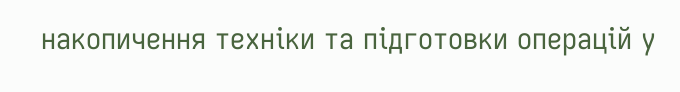накопичення техніки та підготовки операцій у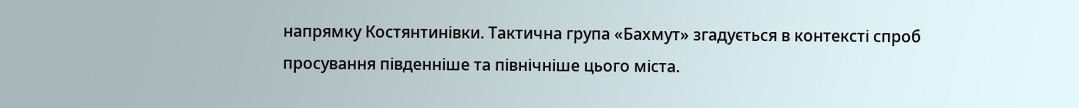напрямку Костянтинівки. Тактична група «Бахмут» згадується в контексті спроб просування південніше та північніше цього міста.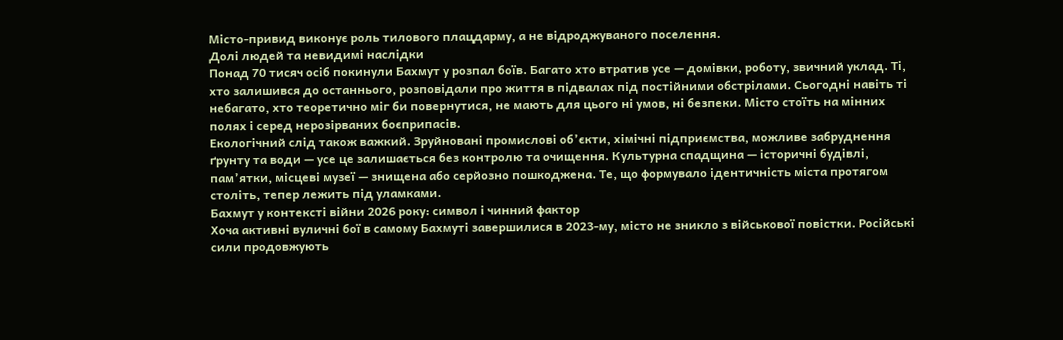Місто-привид виконує роль тилового плацдарму, а не відроджуваного поселення.
Долі людей та невидимі наслідки
Понад 70 тисяч осіб покинули Бахмут у розпал боїв. Багато хто втратив усе — домівки, роботу, звичний уклад. Ті, хто залишився до останнього, розповідали про життя в підвалах під постійними обстрілами. Сьогодні навіть ті небагато, хто теоретично міг би повернутися, не мають для цього ні умов, ні безпеки. Місто стоїть на мінних полях і серед нерозірваних боєприпасів.
Екологічний слід також важкий. Зруйновані промислові об’єкти, хімічні підприємства, можливе забруднення ґрунту та води — усе це залишається без контролю та очищення. Культурна спадщина — історичні будівлі, пам’ятки, місцеві музеї — знищена або серйозно пошкоджена. Те, що формувало ідентичність міста протягом століть, тепер лежить під уламками.
Бахмут у контексті війни 2026 року: символ і чинний фактор
Хоча активні вуличні бої в самому Бахмуті завершилися в 2023-му, місто не зникло з військової повістки. Російські сили продовжують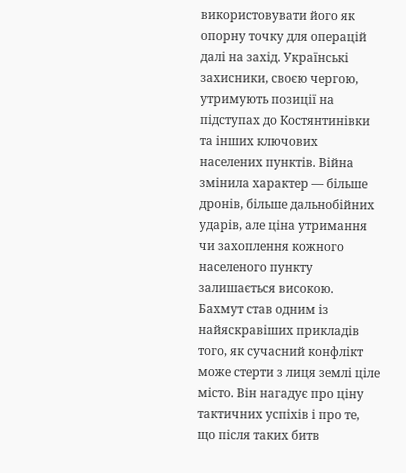використовувати його як опорну точку для операцій далі на захід. Українські захисники, своєю чергою, утримують позиції на підступах до Костянтинівки та інших ключових населених пунктів. Війна змінила характер — більше дронів, більше дальнобійних ударів, але ціна утримання чи захоплення кожного населеного пункту залишається високою.
Бахмут став одним із найяскравіших прикладів того, як сучасний конфлікт може стерти з лиця землі ціле місто. Він нагадує про ціну тактичних успіхів і про те, що після таких битв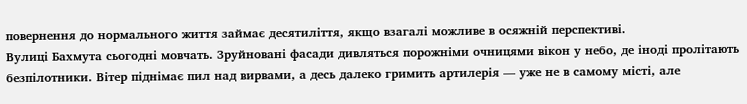повернення до нормального життя займає десятиліття, якщо взагалі можливе в осяжній перспективі.
Вулиці Бахмута сьогодні мовчать. Зруйновані фасади дивляться порожніми очницями вікон у небо, де іноді пролітають безпілотники. Вітер піднімає пил над вирвами, а десь далеко гримить артилерія — уже не в самому місті, але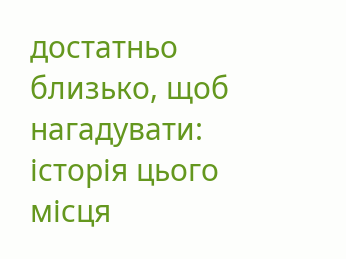достатньо близько, щоб нагадувати: історія цього місця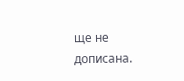ще не дописана.